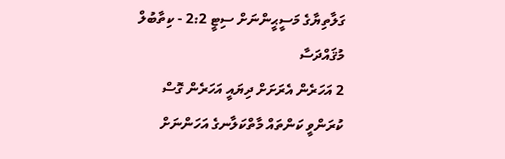ގަލާތިޔާގެ މަސީޙީންނަށް ސިޓީ 2:2 - ކިތާބުލް މުޤައްދަސާ
2 އަހަރެން އެރަށަށް ދިޔައީ އަހަރެން ގޮސް ކުރަންވީ ކަންތައް މާތްކަލާނގެ އަހަންނަށް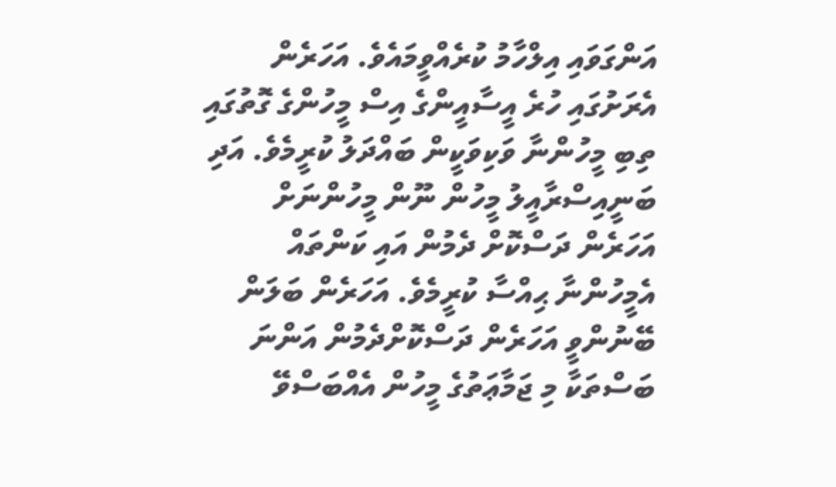އަންގަވައި އިލްހާމު ކުރެއްވީމައެވެ. އަހަރެން އެރަށުގައި ހުރެ އީސާއީންގެ އިސް މީހުންގެ ގޮތުގައި ތިބި މީހުންނާ ވަކިވަކީން ބައްދަލު ކުރީމެވެ. އަދި ބަނީއިސްރާއީލު މީހުން ނޫން މީހުންނަށް އަހަރެން ދަސްކޮށް ދެމުން އައި ކަންތައް އެމީހުންނާ ޙިއްސާ ކުރީމެވެ. އަހަރެން ބަލަން ބޭނުންވީ އަހަރެން ދަސްކޮށްދެމުން އަންނަ ބަސްތަކާ މި ޖަމާޢަތުގެ މީހުން އެއްބަސްވޭ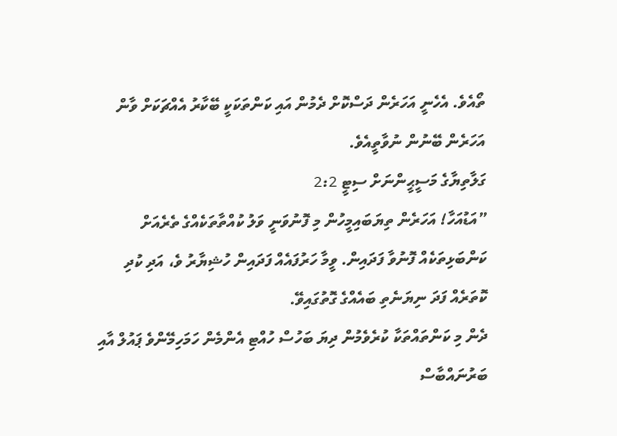ތޯއެވެ. އެހެނީ އަހަރެން ދަސްކޮށް ދެމުން އައި ކަންތަކަކީ ބޭކާރު އެއްޗަކަށް ވާން އަހަރެން ބޭނުން ނުވާތީއެވެ.
ގަލާތިޔާގެ މަސީޙީންނަށް ސިޓީ 2:2
”އަޑުއަހާ! އަހަރެން ތިޔަބައިމީހުން މި ފޮނުވަނީ ވަލު ކުއްތާތަކެއްގެ ތެރެއަށް ކަންބަޅިތަކެއް ފޮނުވާ ފަދައިން. ވީމާ ހަރުފައެއް ފަދައިން ހުޝިޔާރު ވެ، އަދި ކުދި ކޮތަރެއް ފަދަ ނިޔަނެތި ބައެއްގެ ގޮތުގައިވޭ.
ދެން މި ކަންތައްތަކާ ކުރެވެމުން ދިޔަ ބަހުސް ހުއްޓި އެންމެން ހަމަހިމޭންވެ ޕައުލް އާއި ބަރުނައްބާސް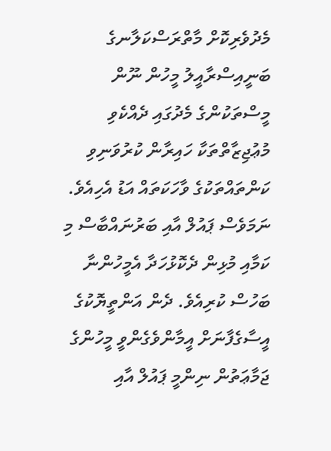މެދުވެރިކޮށް މާތްރަސްކަލާނގެ ބަނީއިސްރާއީލު މީހުން ނޫން މީސްތަކުންގެ މެދުގައި ދެއްކެވި މުޢުޖިޒާތްތަކާ ހައިރާން ކުރުވަނިވި ކަންތައްތަކުގެ ވާހަކަތައް އަޑު އެހިއެވެ.
ނަމަވެސް ޕައުލް އާއި ބަރުނައްބާސް މި ކަމާއި މުޅިން ދެކޮޅުހަދާ އެމީހުންނާ ބަހުސް ކުރިއެވެ. ދެން އަންތީޔޮކުގެ އީސާގެފާނަށް އީމާންވެގެންވީ މީހުންގެ ޖަމާޢަތުން ނިންމީ ޕައުލް އާއި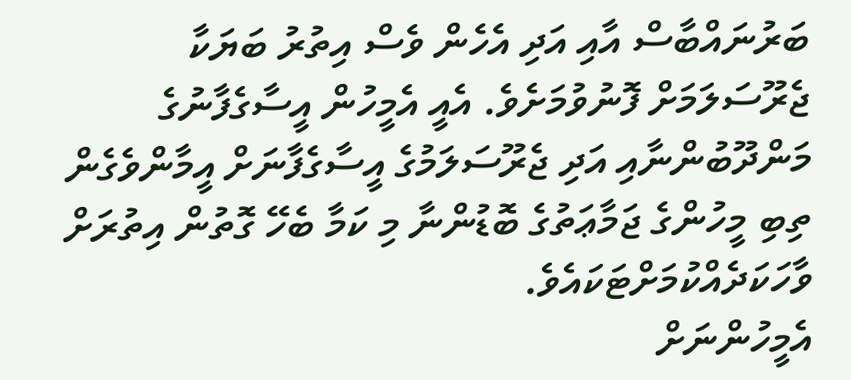ބަރުނައްބާސް އާއި އަދި އެހެން ވެސް އިތުރު ބަޔަކާ ޖެރޫސަލަމަށް ފޮނުވުމަށެވެ. އެއީ އެމީހުން އީސާގެފާނުގެ މަންދޫބުންނާއި އަދި ޖެރޫސަލަމުގެ އީސާގެފާނަށް އީމާންވެގެން ތިބި މީހުންގެ ޖަމާޢަތުގެ ބޮޑުންނާ މި ކަމާ ބެހޭ ގޮތުން އިތުރަށް ވާހަކަދެއްކުމަށްޓަކައެވެ.
އެމީހުންނަށް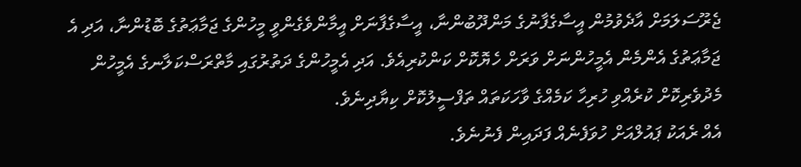ޖެރޫސަލަމަށް އާދެވުމުން އީސާގެފާނުގެ މަންދޫބުންނާ، އީސާގެފާނަށް އީމާންވެގެންވީ މީހުންގެ ޖަމާޢަތުގެ ބޮޑުންނާ، އަދި އެ ޖަމާޢަތުގެ އެންމެން އެމީހުންނަށް ވަރަށް ހެޔޮކޮށް ކަންކުރިއެވެ. އަދި އެމީހުންގެ ދަތުރުގައި މާތްރަސްކަލާނގެ އެމީހުން މެދުވެރިކޮށް ކުރެއްވި ހުރިހާ ކަމެއްގެ ވާހަކަތައް ތަފްސީލުކޮށް ކިޔާދިނެވެ.
އެއް ރެއަކު ޕައުލްއަށް ހުވަފެނެއް ފަދައިން ފެނުނެވެ.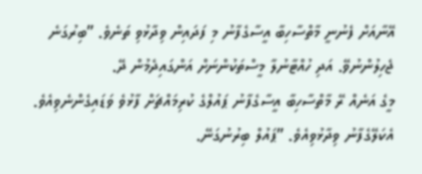އޭނާއަށް ފެނުނީ މާތްސާހިބާ އީސާގެފާނު މި ފަދައިން ވިދާޅުވި ތަނެވެ. ”ބިރުގަނެ ޖެހިލުންނުވޭ. އަދި ހުއްޓާނުލާ މީސްތަކުންނަށް އަންގައިދެމުން ދޭ.
މީގެ އަނެއް ރޭ މާތްސާހިބާ އީސާގެފާނު ޕައުލްގެ ކުރިމައްޗަށް ފާޅުވެ ވަޑައިގެންނެވިއެވެ. އެކަލޭގެފާނު ވިދާޅުވިއެވެ. ”ޕައުލް ބިރުނުގަނޭ.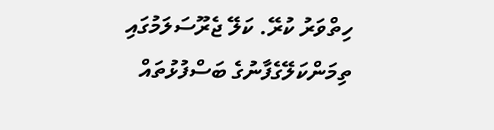ހިތްވަރު ކުރޭ. ކަލޭ ޖެރޫސަލަމުގައި ތިމަންކަލޭގެފާނުގެ ބަސްފުޅުތައް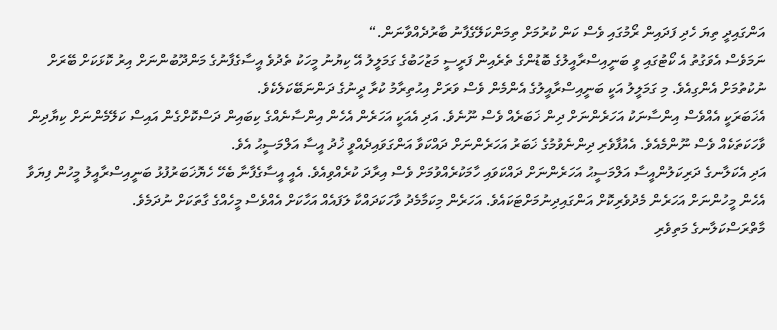އަންގައިދީ ތިޔަ ހެދި ފަދައިން ރޯމުގައި ވެސް ކަން ކުރުމަށް ތިމަންކަލޭގެފާނު ބާރުދެއްވާނަން.“
ނަމަވެސް އެވަގުތު އެ ކޯޓުގައި ވީ ބަނީއިސްރާއީލުގެ ބޮޑުންގެ ތެރެއިން ފަރީސީ މަޒުހަބުގެ ގަމަލީލު އޭ ކިޔުނު މީހަކު ތެދުވެ އީސާގެފާނުގެ މަންދޫބުންނަށް އިރު ކޮޅަކަށް ބޭރަށް ނުކުތުމަށް އެންގިއެވެ. މި ގަމަލީލު އަކީ ބަނީއިސްރާއީލުގެ އެންމެން ވެސް ވަރަށް އިޙުތިރާމު ކުރާ ދީނުގެ ދަންނަބޭކަލެކެވެ.
އެޚަބަރަކީ އެއްވެސް އިންސާނަކު އަހަރެންނަށް ދިން ޚަބަރެއް ވެސް ނޫނެވެ. އަދި އެއަކީ އަހަރެން އެހެން އިންސާނެއްގެ ކިބައިން ދަސްކޮށްގެން އައިސް ކަލޭމެންނަށް ކިޔާދިން ވާހަކަތަކެއް ވެސް ނޫންމެއެވެ. އެއުފާވެރި ދިންނެވުމުގެ ޚަބަރު އަހަރެންނަށް ދައްކަވާ އަންގަވައިދެއްވީ ޚުދު އީސާ އަލްމަސީޙު އެވެ.
އަދި އެކަލާނގެ ދަރިކަލުންއީސާ އަލްމަސީޙު އަހަރެންނަށް ދައްކަވައި ހާމަކުރެއްވުމަށް ވެސް އިރާދަ ކުރެއްވިއެވެ. އެއީ އީސާގެފާނާ ބެހޭ ހެޔޮޚަބަރުފުޅު ބަނީއިސްރާއީލު މީހުން ފިޔަވާ އެހެން މީހުންނަށް އަހަރެން މެދުވެރިކޮށް އަންގައިދިނުމަށްޓަކައެވެ. އަހަރެން މިކަމާމެދު ވާހަކަދައްކާ ލަފައެއް އަހާކަށް އެއްވެސް މީހެއްގެ ގާތަކަށް ނުދަމެވެ.
މާތްރަސްކަލާނގެ މަތިވެރި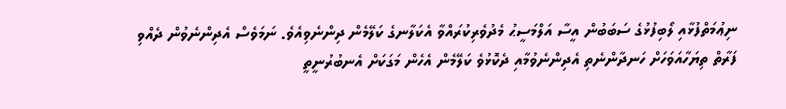ނިޢުމަތްފުޅާއި ލޯބިފުޅުގެ ސަބަބުން އީސާ އަލްމަސީޙު މެދުވެރިކުރައްވާ އެކަލާނގެ ކަލޭމެން ދިންނެވިއެވެ. ނަމަވެސް އެދިންނެވުން ދެއްވި ފަރާތް ތިޔަހާއަވަހަށް ހަނދާންނެތި އެދިންނެވުމާއި ދެކޮޅުވެ ކަލޭމެން އެހެން މަގަކަށް އެނބުރުނީތީ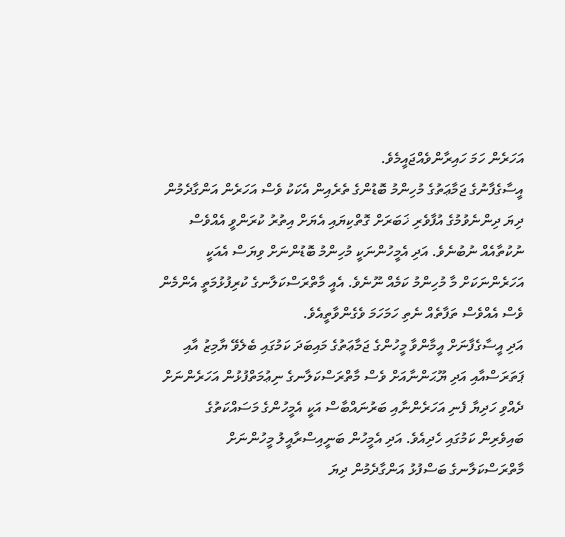އަހަރެން ހަމަ ހައިރާންވެއްޖައީމެވެ.
އީސާގެފާނުގެ ޖަމާޢަތުގެ މުހިންމު ބޮޑުންގެ ތެރެއިން އެކަކު ވެސް އަހަރެން އަންގާދެމުން ދިޔަ ދިންނެވުމުގެ އުފާވެރި ޚަބަރަށް ގޮތްކިޔައި އެޔަށް އިތުރު ކުރަންވީ އެއްވެސް ނުކުތާއެއް ނުބުނެވެ. އަދި އެމީހުންނަކީ މުހިންމު ބޮޑުންނަށް ވިޔަސް އެއަކީ އަހަރެންނަކަށް މާ މުހިންމު ކަމެއް ނޫނެވެ. އެއީ މާތްރަސްކަލާނގެ ކުރިފުޅުމަތީ އެންމެން ވެސް އެއްވެސް ތަފާތެއް ނެތި ހަމަހަމަ ވެގެންވާތީއެވެ.
އަދި އީސާގެފާނަށް އީމާންވާ މީހުންގެ ޖަމާޢަތުގެ މައިބަދަ ކަމުގައި ބެލެވޭ ޔާމިޒު އާއި ޕަތަރަސްއާއި އަދި ޔޫޙަންނާއަށް ވެސް މާތްރަސްކަލާނގެ ނިޢުމަތްފުޅުން އަހަރެންނަށް ދެއްވި ހަދިޔާ ފެނި އަހަރެންނާއި ބަރުނައްބާސް އަކީ އެމީހުންގެ މަސައްކަތުގެ ބައިވެރިން ކަމުގައި ހެދިއެވެ. އަދި އެމީހުން ބަނީއިސްރާއީލު މީހުންނަށް މާތްރަސްކަލާނގެ ބަސްފުޅު އަންގާދެމުން ދިޔަ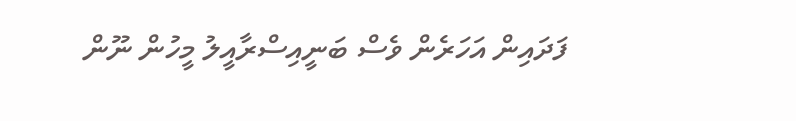ފަދައިން އަހަރެން ވެސް ބަނީއިސްރާއީލު މީހުން ނޫން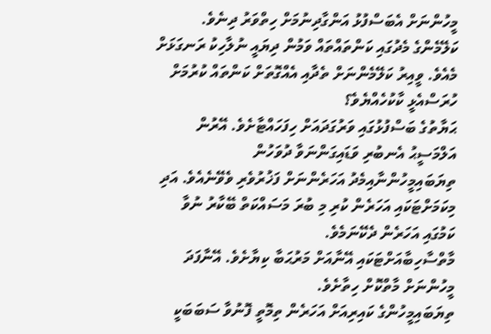މީހުންނަށް އެބަސްފުޅު އަންގާދިނުމަށް ހިތްވަރު ދިނެވެ.
ކަލޭމެންގެ މެދުގައި ކަންތައްތައް ވަމުން ދިޔައީ ނުލާހިކު ރަނގަޅަށް މެއެވެ. ވީއިރު ކަލޭމެންނަށް ތެދާއި އެއްގޮތަށް ކަންތައް ކުރުމަށް ހުރަސްއެޅީ ކާކުހެއްޔެވެ؟
ޙަޔާތުގެ ބަސްފުޅުގައި ވަރުގަދައަށް ހިފަހައްޓާށެވެ. އޭރުން އަލްމަސީޙު އެނބުރި ވަޑައިގަންނަވާ ދުވަހުން ތިޔަބައިމީހުންނާއިމެދު އަހަރެންނަށް ފަޚުރުވެރި ވެވޭނެއެވެ. އަދި މިކަމަށްޓަކައި އަހަރެން ކުރި މި ބުރަ މަސައްކަތް ބޭކާރު ނުވާ ކަމުގައި އަހަރެން ދެކޭނަމެވެ.
މާތްސާހިބާއަށްޓަކައި އޭނާއަށް މަރުޙަބާ ކިޔާށެވެ. އޭނާފަދަ މީހުންނަށް މާތްކޮށް ހިތާށެވެ.
ތިޔަބައިމީހުންގެ ކައިރިއަށް އަހަރެން ތިމޮތީ ފޮނުވާ ސަބަބަކީ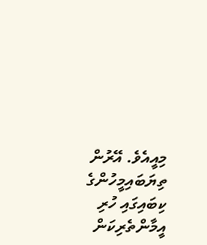މިއީއެވެ. އޭރުން ތިޔަބައިމީހުންގެ ކިބައިގައި ހުރި އީމާންތެރިކަން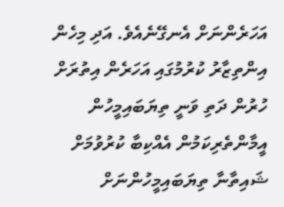އަހަރެންނަށް އެނގޭނެއެވެ. އަދި މިހެން އިންތިޒާރު ކުރުމުގައި އަހަރެން އިތުރަށް ހުރުން ދަތި ވަނީ ތިޔަބައިމީހުން އީމާންތެރިކަމުން އެއްކިބާ ކުރުވުމަށް ޝައިތާނާ ތިޔަބައިމީހުންނަށް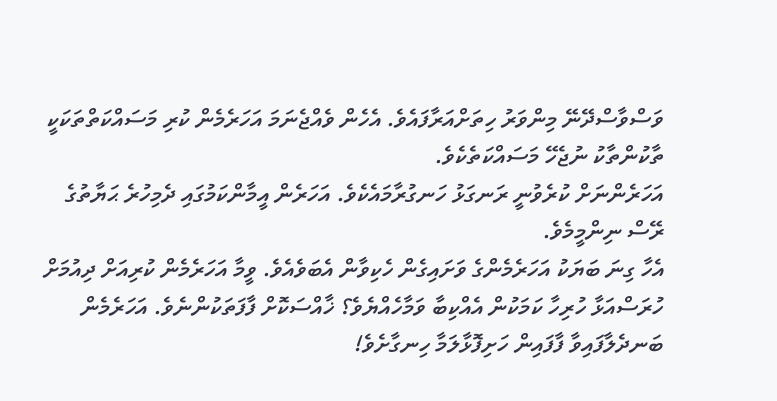ވަސްވާސްދޭނޭ މިންވަރު ހިތަށްއަރާފައެވެ. އެހެން ވެއްޖެނަމަ އަހަރެމެން ކުރި މަސައްކަތްތަކަކީ ތާކުންތާކު ނުޖެހޭ މަސައްކަތެކެވެ.
އަހަރެންނަށް ކުރެވުނީ ރަނގަޅު ހަނގުރާމައެކެވެ. އަހަރެން އީމާންކަމުގައި ދެމިހުރެ ޙަޔާތުގެ ރޭސް ނިންމީމެވެ.
އެހާ ގިނަ ބަޔަކު އަހަރެމެންގެ ވަށައިގެން ހެކިވާން އެބަވެއެވެ. ވީމާ އަހަރެމެން ކުރިއަށް ދިއުމަށް ހުރަސްއަޅާ ހުރިހާ ކަމަކުން އެއްކިބާ ވަމާހެއްޔެވެ؟ ޚާއްސަކޮށް ފާފަތަކުންނެވެ. އަހަރެމެން ބަނދެލާފައިވާ ފާފައިން ހަށިފޮޅާލަމާ ހިނގާށެވެ!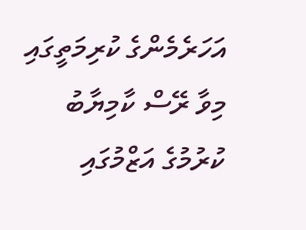އަހަރެމެންގެ ކުރިމަތީގައި މިވާ ރޭސް ކާމިޔާބު ކުރުމުގެ އަޒްމުގައި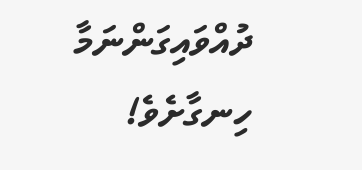ދުއްވައިގަންނަމާ ހިނގާށެވެ!